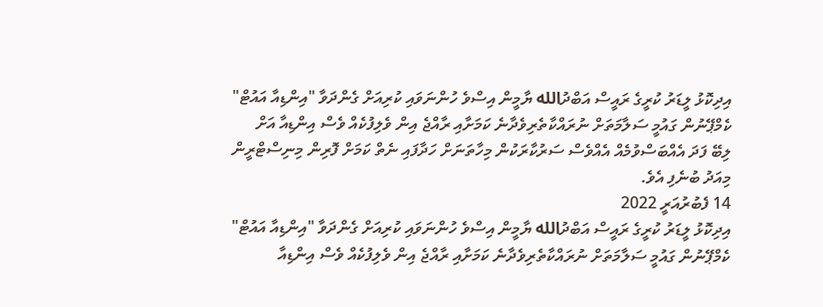އިދިކޮޅު ލީޑަރު ކުރީގެ ރައީސް އަބްދުالله ޔާމީން އިސްވެ ހުންނަވައި ކުރިއަށް ގެންދަވާ "އިންޑިއާ އައުޓް" ކެމްޕޭނުން ގައުމީ ސަލާމަތަށް ނުރައްކާތެރިވެދާނެ ކަމަށާއި ރާއްޖެ އިން ވެލިފުކެއް ވެސް އިންޑިއާ އަށް ލިބޭ ފަދަ އެއްބަސްވުމެއް އެއްވެސް ސަރުކާރަކުން މިހާތަނަށް ހަދާފައި ނެތް ކަމަށް ފޮރިން މިނިސްޓްރީން މިއަދު ބުނެފި އެވެ.
14 ފެބުރުއަރީ 2022
އިދިކޮޅު ލީޑަރު ކުރީގެ ރައީސް އަބްދުالله ޔާމީން އިސްވެ ހުންނަވައި ކުރިއަށް ގެންދަވާ "އިންޑިއާ އައުޓް" ކެމްޕޭނުން ގައުމީ ސަލާމަތަށް ނުރައްކާތެރިވެދާނެ ކަމަށާއި ރާއްޖެ އިން ވެލިފުކެއް ވެސް އިންޑިއާ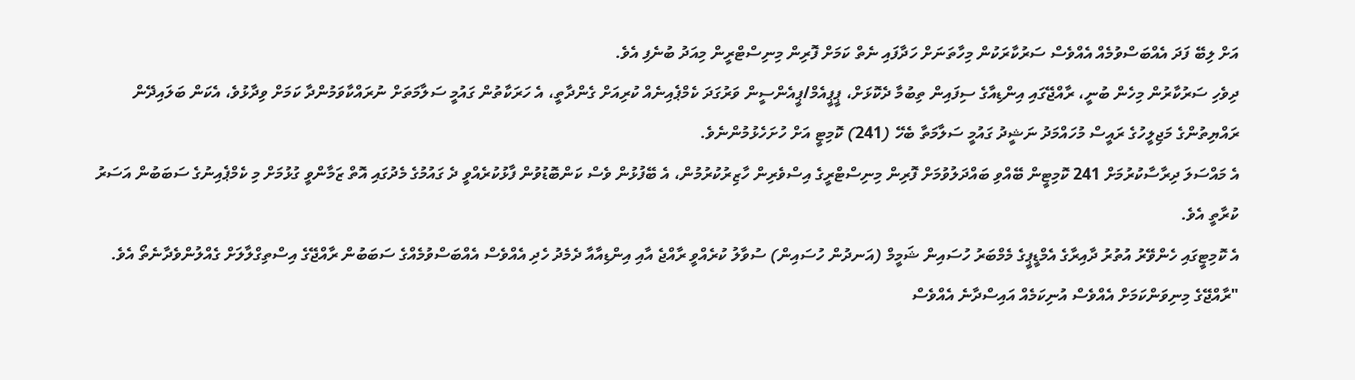އަށް ލިބޭ ފަދަ އެއްބަސްވުމެއް އެއްވެސް ސަރުކާރަކުން މިހާތަނަށް ހަދާފައި ނެތް ކަމަށް ފޮރިން މިނިސްޓްރީން މިއަދު ބުނެފި އެވެ.
ދިވެހި ސަރުކާރުން މިހެން ބުނީ، ރާއްޖޭގައި އިންޑިއާގެ ސިފައިން ތިބުމާ ދެކޮޅަށް، ޕީޕީއެމް/ޕީއެންސީން ވަރުގަދަ ކެމްޕެއިނެއް ކުރިއަށް ގެންދާތީ، އެ ހަރަކާތުން ގައުމީ ސަލާމަތަށް ނުރައްކާވަމުންދާ ކަމަށް ވިދާޅުވެ، އެކަން ބަލައިދޭން ރައްޔިތުންގެ މަޖިލީހުގެ ރައީސް މުހައްމަދު ނަޝީދު ގައުމީ ސަލާމަތާ ބެހޭ (241) ކޮމިޓީ އަށް ހުށަހެޅުމުންނެވެ.
އެ މައްސަލަ ދިރާސާކުރުމަށް 241 ކޮމިޓީން ބޭއްވި ބައްދަލުވުމަށް ފޮރިން މިނިސްޓްރީގެ އިސްވެރިން ހާޒިރުކުރުމުން، އެ ބޭފުޅުން ވެސް ކަންބޮޑުވުން ފާޅުކުރެއްވީ ދެ ގައުމުގެ މެދުގައި އޮތް ޒަމާންވީ ގުޅުމަށް މި ކެމްޕެއިނުގެ ސަބަބުން އަސަރު ކުރާތީ އެވެ.
އެ ކޮމިޓީގައި ހެންވޭރު އުތުރު ދާއިރާގެ އެމްޑީޕީގެ މެމްބަރު ހުސައިން ޝަމީމް (އަނދުން ހުސައިން) ސުވާލު ކުރެއްވީ ރާއްޖެ އާއި އިންޑިއާއާ ދެމެދު ހެދި އެއްވެސް އެއްބަސްވުމެއްގެ ސަބަބުން ރާއްޖޭގެ އިސްތިގްލާލަށް ގެއްލުންވެދާނެތޯ އެވެ.
"ރާއްޖޭގެ މިނިވަންކަމަށް އެއްވެސް އުނިކަމެއް އައިސްދާނެ އެއްވެސް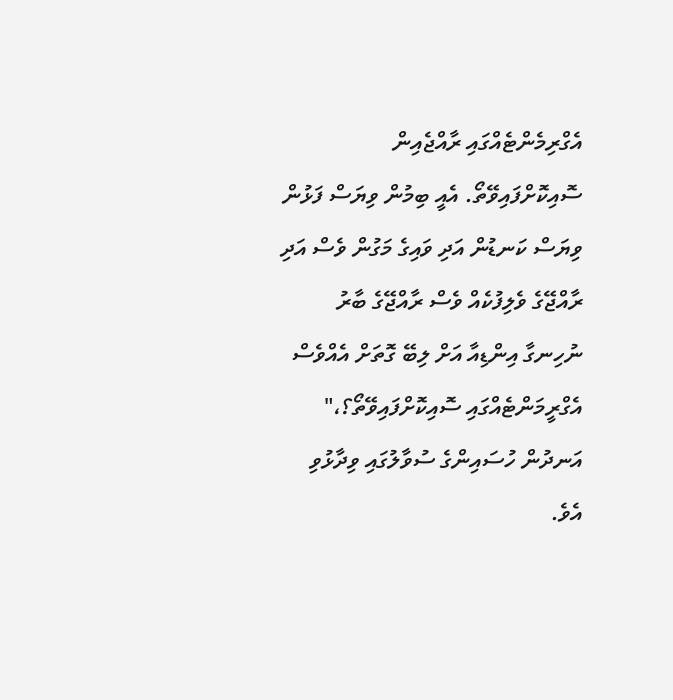އެގްރިމެންޓެއްގައި ރާއްޖެއިން ސޮއިކޮށްފައިވޭތޯ. އެއީ ބިމުން ވިޔަސް ފަޅުން ވިޔަސް ކަނޑުން އަދި ވައިގެ މަގުން ވެސް އަދި ރާއްޖޭގެ ވެލިފުކެއް ވެސް ރާއްޖޭގެ ބާރު ނުހިނގާ އިންޑިއާ އަށް ލިބޭ ގޮތަށް އެއްވެސް އެގްރީމަންޓެއްގައި ސޮއިކޮށްފައިވޭތޯ؟،" އަނދުން ހުސައިންގެ ސުވާލުގައި ވިދާޅުވި އެވެ.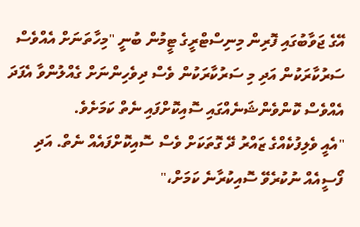އޭގެ ޖަވާބުގައި ފޮރިން މިނިސްޓްރީގެ ޓީމުން ބުނީ "މިހާތަނަށް އެއްވެސް ސަރުކާރަކުން އަދި މި ސަރުކާރަކުން ވެސް ދިވެހިންނަށް ގެއްލުންވާ އެފަދަ އެއްވެސް ކޮންވެންޝަނެއްގައި ސޮއިކޮށްފައި ނެތް ކަމަށެވެ.
"އެއީ ވެލިފުކެއްގެ ޒައްރު ދޭ ގޮތަކަށް ވެސް ސޮއިކޮށްފައެއް ނެތް. އަދި ފޯސީއެއް ނުކުރެވޭ ސޮއިކުރާނެ ކަމަށް،"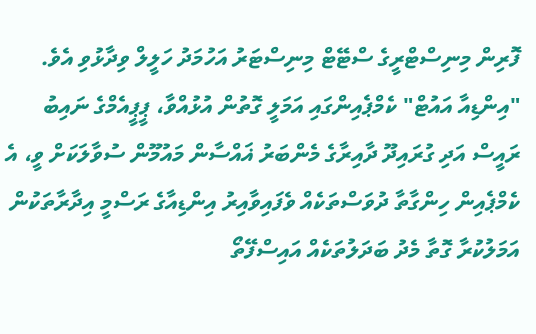ފޮރިން މިނިސްޓްރީގެ ސްޓޭޓް މިނިސްޓަރު އަހުމަދު ހަލީލް ވިދާޅުވި އެވެ.
"އިންޑިއާ އައުޓް" ކެމްޕެއިންގައި އަމަލީ ގޮތުން އުޅުއްވާ، ޕީޕީއެމްގެ ނައިބު ރައީސް އަދި ގުރައިދޫ ދާއިރާގެ މެންބަރު ޣައްސާން މައުމޫން ސުވާލަކަށް ވީ، އެ ކެމްޕެއިން ހިންގާތާ ދުވަސްތަކެއް ވެފައިވާއިރު އިންޑިއާގެ ރަސްމީ އިދާރާތަކުން އަމަލުކުރާ ގޮތާ މެދު ބަދަލުތަކެއް އައިސްފޭތޯ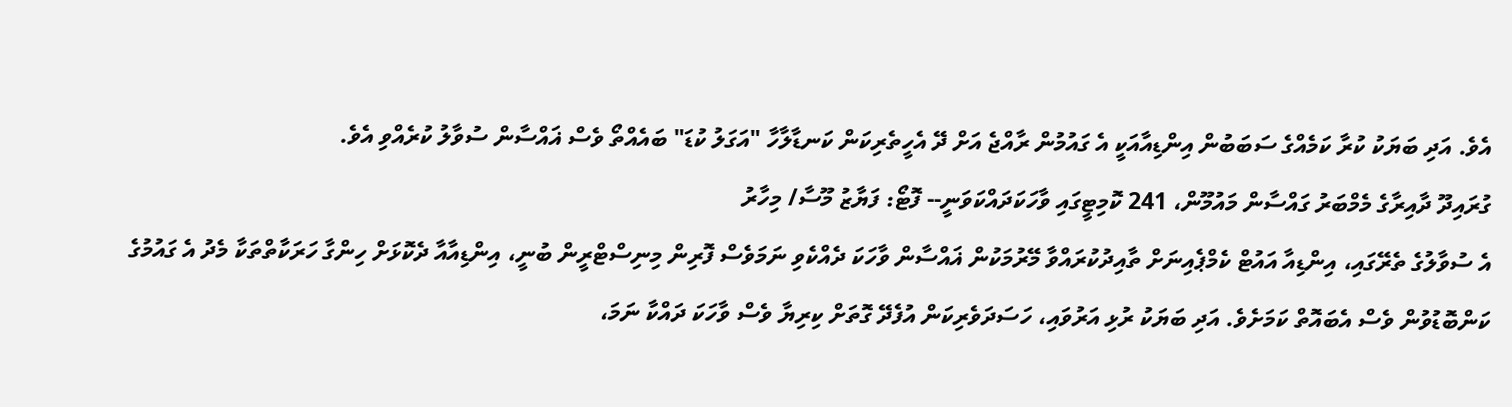އެވެ. އަދި ބަޔަކު ކުރާ ކަމެއްގެ ސަބަބުން އިންޑިއާއަކީ އެ ގައުމުން ރާއްޖެ އަށް ދޭ އެހީތެރިކަން ކަނޑާލާހާ "އަގަލު ކުޑަ" ބައެއްތޯ ވެސް ޣައްސާން ސުވާލު ކުރެއްވި އެވެ.
ގުރައިދޫ ދާއިރާގެ މެމްބަރު ގައްސާން މައުމޫން، 241 ކޮމިޓީގައި ވާހަކަދައްކަވަނީ-- ފޮޓޯ: ފަޔާޒު މޫސާ/ މިހާރު
އެ ސުވާލުގެ ތެރޭގައި، އިންޑިއާ އައުޓް ކެމްޕެއިނަށް ތާއިދުކުރައްވާ މޭރުމަކުން ޣައްސާން ވާހަކަ ދެއްކެވި ނަމަވެސް ފޮރިން މިނިސްޓްރީން ބުނީ، އިންޑިއާއާ ދެކޮޅަށް ހިންގާ ހަރަކާތްތަކާ މެދު އެ ގައުމުގެ ކަންބޮޑުވުން ވެސް އެބައޮތް ކަމަށެވެ. އަދި ބަޔަކު ރުޅި އަރުވައި، ހަސަދަވެރިކަން އުފެދޭ ގޮތަށް ކިރިޔާ ވެސް ވާހަކަ ދައްކާ ނަމަ،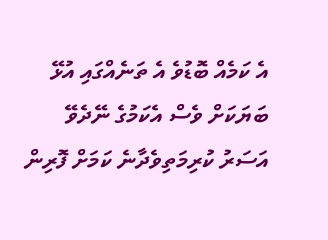އެ ކަމެއް ބޮޑުވެ އެ ތަނެއްގައި އުޅޭ ބަޔަކަށް ވެސް އެކަމުގެ ނޭދެވޭ އަސަރު ކުރިމަތިވެދާނެ ކަމަށް ފޮރިން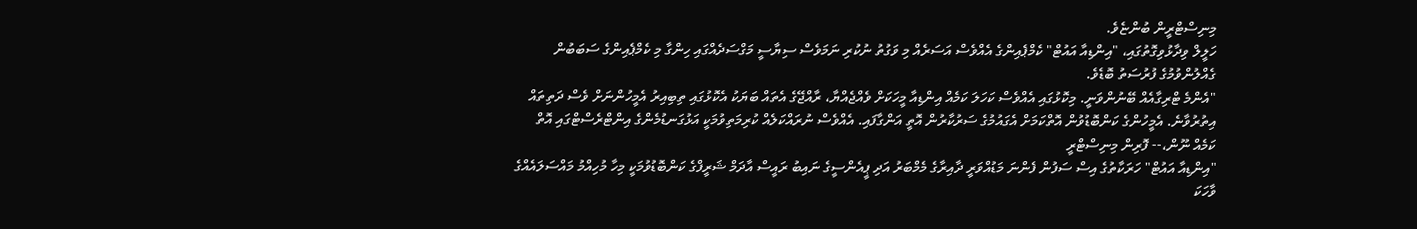މިނިސްޓްރީން ބުންޏެވެ.
ހަލީލް ވިދާޅުވިގޮތުގައި، "އިންޑިއާ އައުޓް" ކެމްޕެއިންގެ އެއްވެސް އަސަރެއް މި ވަގުތު ނުކުރި ނަމަވެސް ސިޔާސީ މަގްސަދެއްގައި ހިންގާ މި ކެމްޕެއިންގެ ސަބަބުން ގެއްލުންވުމުގެ ފުރުސަތު ބޮޑެވެ.
"އެންމެ ޓްރިގާއެއް ބޭނުންވަނީ. މިކޮޅުގައި އެއްވެސް ކަހަލަ ކަމެއް އިންޑިއާ މީހަކަށް ވެއްޖެއްޔާ، ރާއްޖޭގެ އެތައް ބަޔަކު އެކޮޅުގައި ތިބިއިރު އެމީހުންނަށް ވެސް ދަތިތައް އިތުރުވާނެ. އެމީހުންގެ ކަންބޮޑުވުން އޮތްކަމަށް އެގައުމުގެ ސަރުކާރުން އޮތީ އަންގާފައި. އެއްވެސް ނުރައްކަލެއް ކުރިމަތިވުމަކީ އަޅުގަނޑުމެންގެ އިންޓްރެސްޓްގައި އޮތް ކަމެއް ނޫން،-- ފޮރިން މިނިސްޓްރީ
"އިންޑިއާ އައުޓް" ހަރަކާތުގެ އިސް ސަފުން ފެންނަ މަޑުއްވަރީ ދާއިރާގެ މެމްބަރު އަދި ޕީއެންސީގެ ނައިބު ރައީސް އާދަމް ޝަރީފްގެ ކަންބޮޑުވުމަކީ މިހާ މުހިއްމު މައްސަލައެއްގެ ވާހަކަ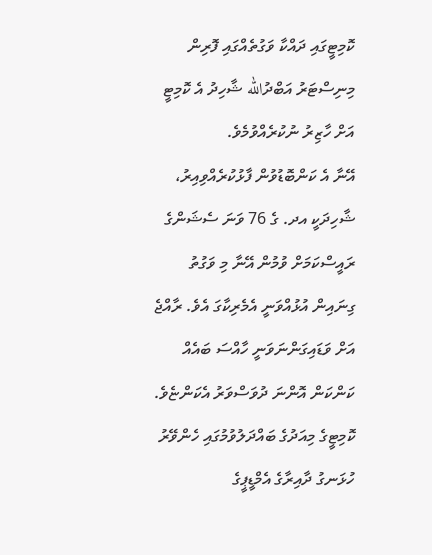ކޮމިޓީގައި ދައްކާ ވަގުތެއްގައި ފޮރިން މިނިސްޓަރު އަބްދުالله ޝާހިދު އެ ކޮމިޓީ އަށް ހާޒިރު ނުކުރެއްވުމެވެ.
އޭނާ އެ ކަންބޮޑުވުން ފާޅުކުރެއްވިއިރު، ޝާހިދަކީ އދ. ގެ 76 ވަނަ ސެޝަންގެ ރައީސްކަމަށް ވުމުން އޭނާ މި ވަގުތު ގިނައިން އުޅުއްވަނީ އެމެރިކާގަ އެވެ. ރާއްޖެ އަށް ވަޑައިގަންނަވަނީ ހާއްސަ ބައެއް ކަންކަން އޮންނަ ދުވަސްވަރު އެކަންޏެވެ.
ކޮމިޓީގެ މިއަދުގެ ބައްދަލުވުމުގައި ހެންވޭރު ހުޅަނގު ދާއިރާގެ އެމްޑީޕީގެ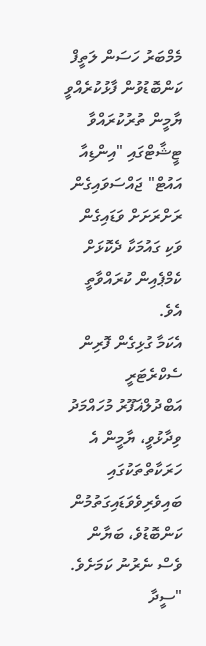މެމްބަރު ހަސަން ލަތީފް ކަންބޮޑުވުން ފާޅުކުރެއްވީ ޔާމީން ތުރުކުރައްވާ ޓީޝާޓްގައި "އިންޑިއާ އައުޓް" ޖައްސަވައިގެން ރަށްރަށަށް ވަޑައިގެން ވަކި ގައުމަކާ ދެކޮޅަށް ކެމްޕެއިން ކުރައްވާތީ އެވެ.
އެކަމާ ގުޅިގެން ފޮރިން ސެކްރެޓަރީ އަބްދުލްޣަފޫރު މުހައްމަދު ވިދާޅުވީ، ޔާމީން އެ ހަރަކާތްތަކުގައި ބައިވެރިވެވަޑައިގަތުމުން ކަންބޮޑުވެ، ބަޔާން ވެސް ނެރުނު ކަމަށެވެ.
"ސީދާ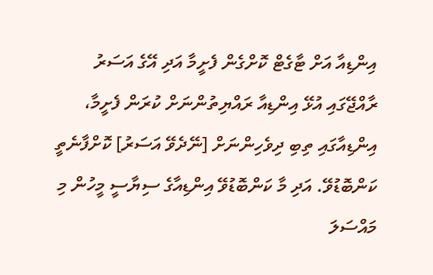އިންޑިއާ އަށް ޓާގެޓް ކޮށްގެން ފެށީމާ އަދި އޭގެ އަސަރު ރާއްޖޭގައި އުޅޭ އިންޑިއާ ރައްޔިތުންނަށް ކުރަން ފެށީމާ، އިންޑިއާގައި ތިބި ދިވެހިންނަށް [ނޭދެވޭ އަސަރު] ކޮށްފާނެތީ ކަންބޮޑުވޭ. އަދި މާ ކަންބޮޑުވޭ އިންޑިއާގެ ސިޔާސީ މީހުން މި މައްސަލަ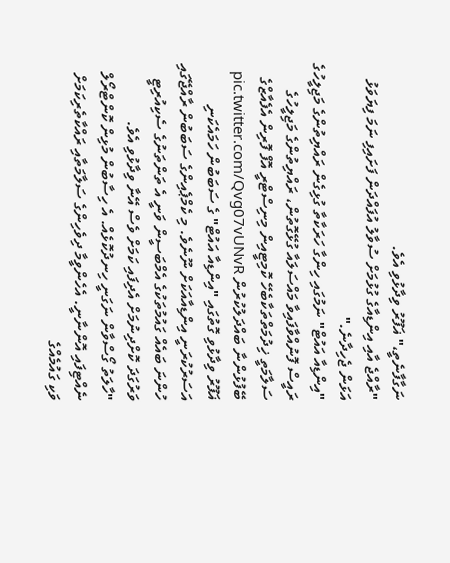ނަގާފާނެތީ،" ޣަފޫރު ވިދާޅުވި އެވެ.
"ރާއްޖެ އާއި އިންޑިއާގެ ގުޅުމަށް ސުވާލު އުފައްދަން ފަށައިފި ނަމަ ފިޔަވަޅު އަޅަން ޖެހިދާނެ."
"އިންޑިއާ އައުޓް" ނަމުގައި ހިންގާ ހަރަކާތާ ގުޅިގެން ރައްޔިތުންގެ މަޖިލީހުގެ ރައީސް ފޮނުއްވާފައިވާ މައްސަލައާ ގުޅޭގޮތުން، ރައްޔިތުންގެ މަޖިލީހުގެ ސަލާމަތީ ޚިދުމަތްތަކާބެހޭ ކޮމިޓީއިން މިނިސްޓްރީ އޮފް ފޮރިން އެފެއާޒްގެ ބޭފުޅުންނާ ބައްދަލުކުރުން pic.twitter.com/Qvg07vUNvR
ޣަފޫރު ވިދާޅުވި ގޮތުގައި "އިންޑިއާ އައުޓް" ގެ ސަބަބުން ހަމައެކަނި އަސަރުކުރަނީ އިންޑިއާއަކަށް ނޫނެވެ. މި ކެމްޕެއިންގެ ސަބަބުން ރާއްޖޭގައި ހުންނަ ބައެއް ގައުމުތަކުގެ އެމްބަސީން ވަނީ އެ ތަންތަނުގެ ސެކިއުރިޓީ ވަރުގަދަ ކޮށްދިނުމަށް އެދިފައި ކަމަށް ވެސް އޭނާ ވިދާޅުވި އެވެ.
"ހާލަތު ގޯސްވާން ނަގަނީ ހިނދުކޮޅެއް. އެ ހިސާބުން މުޅިން ކޮންޓްރޯލް ނެއްޓިފައި އޮންނާނީ. އެހެންވީމާ ދިވެހިންގެ ސަލާމަތާއި ރައްކާތެރިކަމަށް ވަކި ގައުމެއްގެ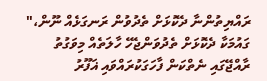ރައްޔިތުންނާ ދެކޮޅަށް ތެދުވުން ރަނގަޅެއް ނޫން،" ގައުމަކާ ދެކޮޅަށް ތެދުވަންޖެހޭ ހާލަތެއް މިވަގުތު ރާއްޖޭގައި ނެތްކަން ފާހަގަކުރައްވައި ޣަފޫރު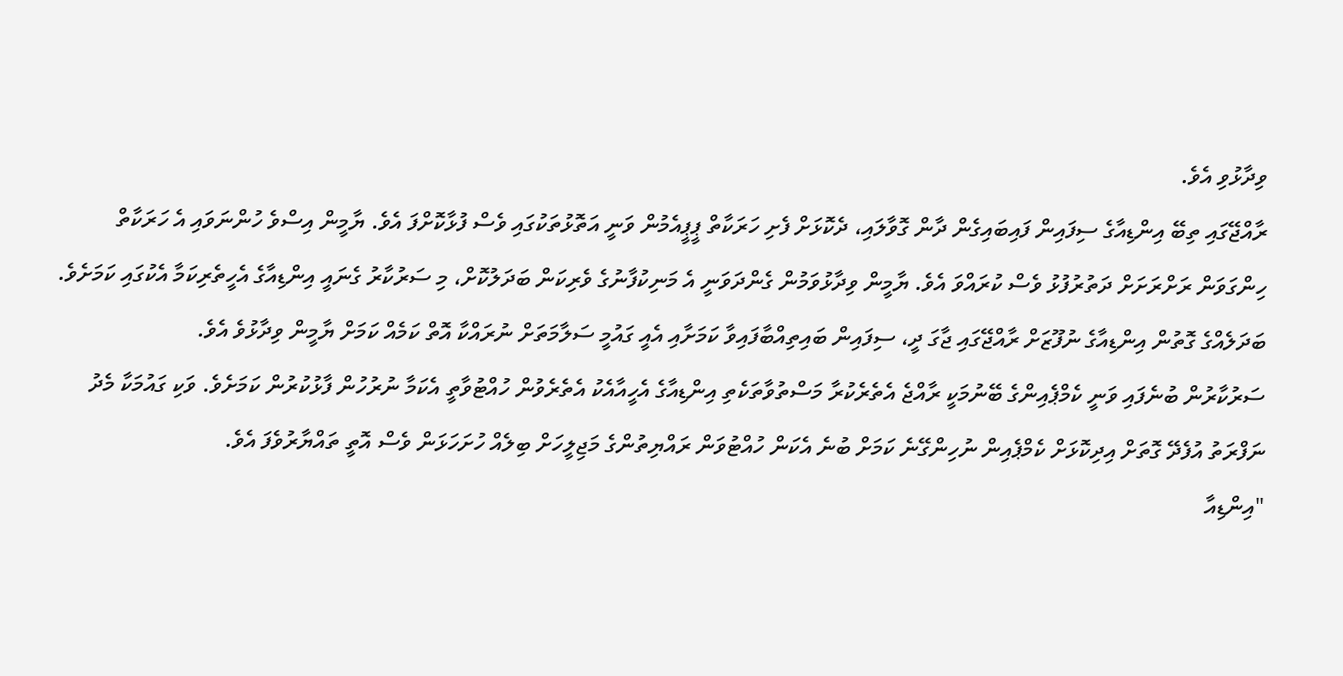ވިދާޅުވި އެވެ.
ރާއްޖޭގައި ތިބޭ އިންޑިއާގެ ސިފައިން ފައިބައިގެން ދާން ގޮވާލައި، ދެކޮޅަށް ފެށި ހަރަކާތް ޕީޕީއެމުން ވަނީ އަތޮޅުތަކުގައި ވެސް ފުޅާކޮށްފަ އެވެ. ޔާމީން އިސްވެ ހުންނަވައި އެ ހަރަކާތް ހިންގަވަން ރަށްރަށަށް ދަތުރުފުޅު ވެސް ކުރައްވަ އެވެ. ޔާމީން ވިދާޅުވަމުން ގެންދަވަނީ އެ މަނިކުފާނުގެ ވެރިކަން ބަދަލުކޮށް، މި ސަރުކާރު ގެނައީ އިންޑިއާގެ އެހީތެރިކަމާ އެކުގައި ކަމަށެވެ. ބަދަލެއްގެ ގޮތުން އިންޑިއާގެ ނުފޫޒަށް ރާއްޖޭގައި ޖާގަ ދީ، ސިފައިން ބައިތިއްބާފައިވާ ކަމަށާއި އެއީ ގައުމީ ސަލާމަތަށް ނުރައްކާ އޮތް ކަމެއް ކަމަށް ޔާމީން ވިދާޅުވެ އެވެ.
ސަރުކާރުން ބުނެފައި ވަނީ ކެމްޕެއިންގެ ބޭނުމަކީ ރާއްޖެ އެތެރެކުރާ މަސްތުވާތަކެތި އިންޑިއާގެ އެހީއާއެކު އެތެރެވުން ހުއްޓުވާތީ އެކަމާ ނުރުހުން ފާޅުކުރުން ކަމަށެވެ. ވަކި ގައުމަކާ މެދު ނަފްރަތު އުފެދޭ ގޮތަށް އިދިކޮޅަށް ކެމްޕެއިން ނުހިންގޭނެ ކަމަށް ބުނެ އެކަން ހުއްޓުވަން ރައްޔިތުންގެ މަޖިލީހަށް ބިލެއް ހުށަހަޅަން ވެސް އޮތީ ތައްޔާރުވެފަ އެވެ.
"އިންޑިއާ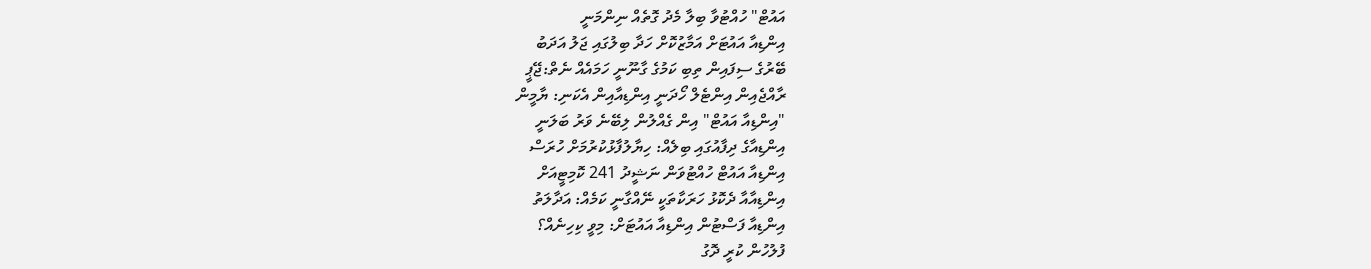އައުޓް" ހުއްޓުވާ ބިލާ މެދު ގޮތެއް ނިންމަނީ
އިންޑިއާ އައުޓަށް އަމާޒުކޮށް ހަދާ ބިލުގައި ޖަލު އަދަބު
ބޭރުގެ ސިފައިން ތިބި ކަމުގެ ގާނޫނީ ހަމައެއް ނެތް:ޖޭޕީ
ރާއްޖެއިން އިންޓެލް ހޯދަނީ އިންޑިއާއިން އެކަނި: ޔާމީން
"އިންޑިއާ އައުޓް" އިން ގެއްލުން ލިބޭނެ ވަރު ބަލަނީ
އިންޑިއާގެ ދިފާއުގައި ބިލެއް: ހިޔާލުފާޅުކުރުމަށް ހުރަސް
އިންޑިއާ އައުޓް ހުއްޓުވަން ނަޝީދު 241 ކޮމިޓީއަށް
އިންޑިއާއާ ދެކޮޅު ހަރަކާތަކީ ނޭއްގާނީ ކަމެއް: އަދާލަތު
އިންޑިއާ ފަސްޓުން އިންޑިއާ އައުޓަށް: މިވީ ކިހިނެއް؟
ފުލުހުން ކުރީ ދޮގު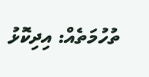ތުހުމަތެއް: އިދިކޮޅު